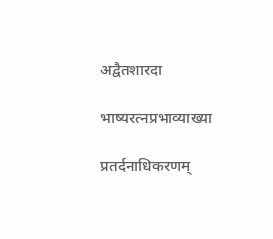अद्वैतशारदा

भाष्यरत्नप्रभाव्याख्या

प्रतर्दनाधिकरणम्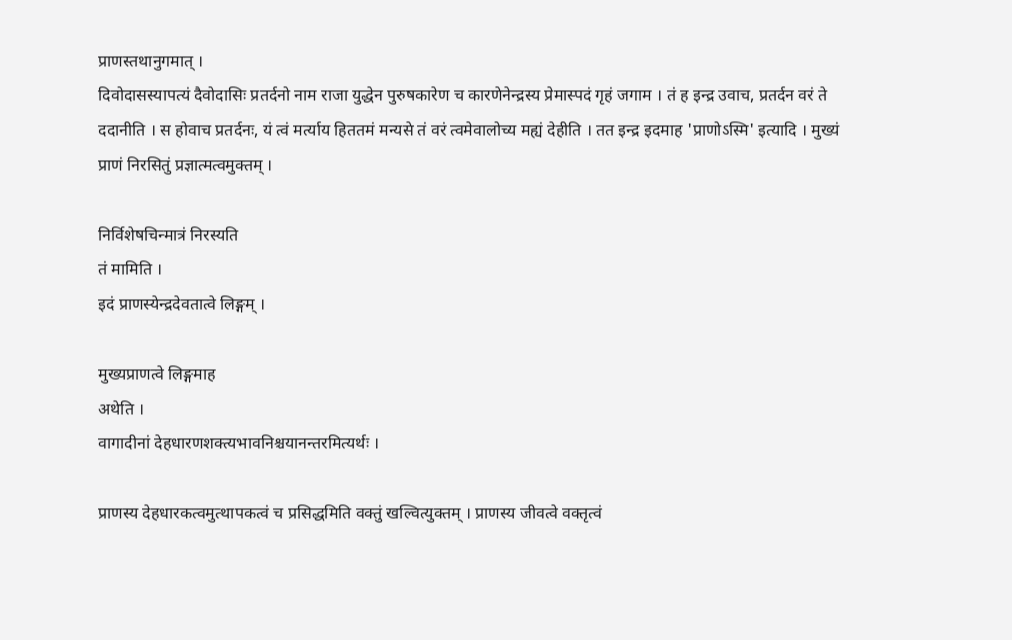प्राणस्तथानुगमात् ।
दिवोदासस्यापत्यं दैवोदासिः प्रतर्दनो नाम राजा युद्धेन पुरुषकारेण च कारणेनेन्द्रस्य प्रेमास्पदं गृहं जगाम । तं ह इन्द्र उवाच, प्रतर्दन वरं ते ददानीति । स होवाच प्रतर्दनः, यं त्वं मर्त्याय हिततमं मन्यसे तं वरं त्वमेवालोच्य मह्यं देहीति । तत इन्द्र इदमाह 'प्राणोऽस्मि' इत्यादि । मुख्यं प्राणं निरसितुं प्रज्ञात्मत्वमुक्तम् ।

निर्विशेषचिन्मात्रं निरस्यति
तं मामिति ।
इदं प्राणस्येन्द्रदेवतात्वे लिङ्गम् ।

मुख्यप्राणत्वे लिङ्गमाह
अथेति ।
वागादीनां देहधारणशक्त्यभावनिश्चयानन्तरमित्यर्थः ।

प्राणस्य देहधारकत्वमुत्थापकत्वं च प्रसिद्धमिति वक्तुं खल्वित्युक्तम् । प्राणस्य जीवत्वे वक्तृत्वं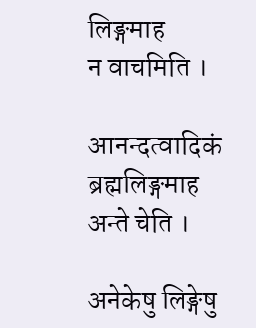लिङ्गमाह
न वाचमिति ।

आनन्दत्वादिकं ब्रह्मलिङ्गमाह
अन्ते चेति ।

अनेकेषु लिङ्गेषु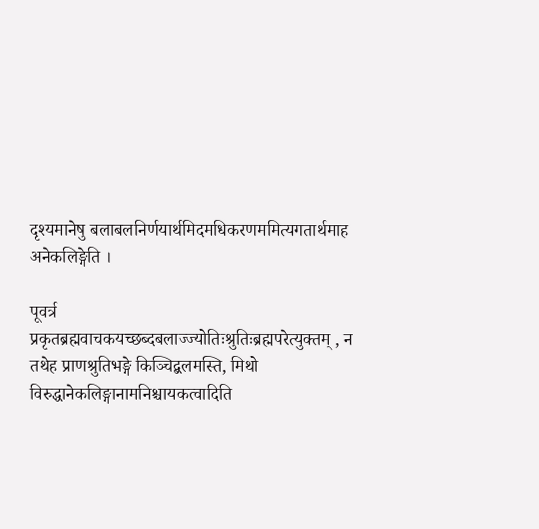दृश्यमानेषु बलाबलनिर्णयार्थमिदमधिकरणममित्यगतार्थमाह
अनेकलिङ्गेति ।

पूवर्त्र प्रकृतब्रह्मवाचकयच्छब्दबलाज्ज्योतिःश्रुतिःब्रह्मपरेत्युक्तम् , न तथेह प्राणश्रुतिभङ्गे किञ्चिद्बलमस्ति, मिथो विरुद्धानेकलिङ्गानामनिश्चायकत्वादिति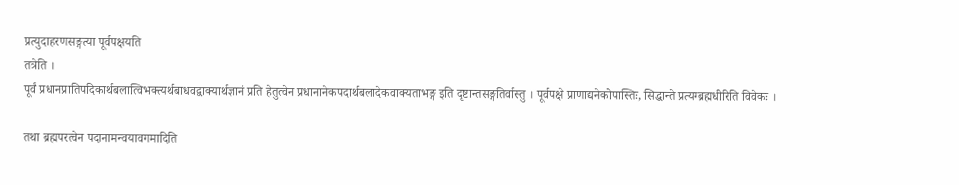प्रत्युदाहरणसङ्गत्या पूर्वपक्षयति
तत्रेति ।
पूर्वं प्रधानप्रातिपदिकार्थबलात्विभक्त्यर्थबाधवद्वाक्यार्थज्ञानं प्रति हेतुत्वेन प्रधानानेकपदार्थबलादेकवाक्यताभङ्ग इति दृष्टान्तसङ्गतिर्वास्तु । पूर्वपक्षे प्राणाद्यनेकोपास्तिः, सिद्धान्ते प्रत्यग्ब्रह्मधीरिति विवेकः ।

तथा ब्रह्मपरत्वेन पदानामन्वयावगमादिति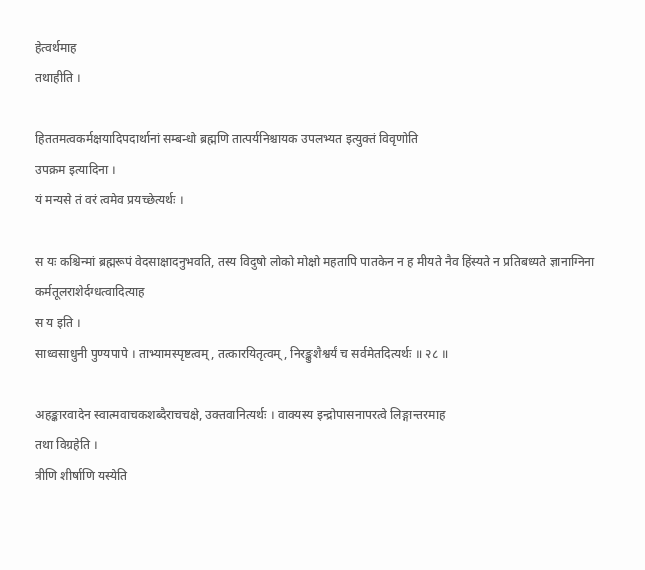हेत्वर्थमाह
तथाहीति ।

हिततमत्वकर्मक्षयादिपदार्थानां सम्बन्धो ब्रह्मणि तात्पर्यनिश्चायक उपलभ्यत इत्युक्तं विवृणोति
उपक्रम इत्यादिना ।
यं मन्यसे तं वरं त्वमेव प्रयच्छेत्यर्थः ।

स यः कश्चिन्मां ब्रह्मरूपं वेदसाक्षादनुभवति, तस्य विदुषो लोको मोक्षो महतापि पातकेन न ह मीयते नैव हिंस्यते न प्रतिबध्यते ज्ञानाग्निना कर्मतूलराशेर्दग्धत्वादित्याह
स य इति ।
साध्वसाधुनी पुण्यपापे । ताभ्यामस्पृष्टत्वम् , तत्कारयितृत्वम् , निरङ्कुशैश्वर्यं च सर्वमेतदित्यर्थः ॥ २८ ॥

अहङ्कारवादेन स्वात्मवाचकशब्दैराचचक्षे, उक्तवानित्यर्थः । वाक्यस्य इन्द्रोपासनापरत्वे लिङ्गान्तरमाह
तथा विग्रहेति ।
त्रीणि शीर्षाणि यस्येति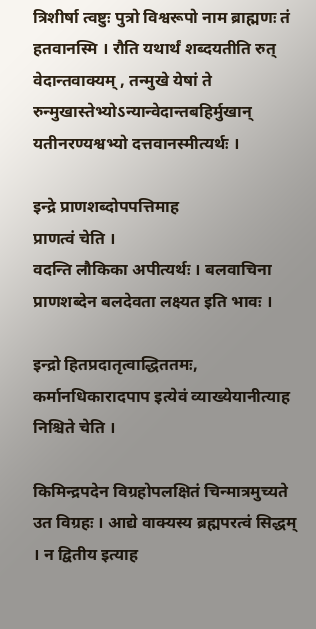त्रिशीर्षा त्वष्टुः पुत्रो विश्वरूपो नाम ब्राह्मणः तं हतवानस्मि । रौति यथार्थं शब्दयतीति रुत् वेदान्तवाक्यम् , तन्मुखे येषां ते रुन्मुखास्तेभ्योऽन्यान्वेदान्तबहिर्मुखान् यतीनरण्यश्वभ्यो दत्तवानस्मीत्यर्थः ।

इन्द्रे प्राणशब्दोपपत्तिमाह
प्राणत्वं चेति ।
वदन्ति लौकिका अपीत्यर्थः । बलवाचिना प्राणशब्देन बलदेवता लक्ष्यत इति भावः ।

इन्द्रो हितप्रदातृत्वाद्धिततमः, कर्मानधिकारादपाप इत्येवं व्याख्येयानीत्याह
निश्चिते चेति ।

किमिन्द्रपदेन विग्रहोपलक्षितं चिन्मात्रमुच्यते उत विग्रहः । आद्ये वाक्यस्य ब्रह्मपरत्वं सिद्धम् । न द्वितीय इत्याह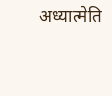अध्यात्मेति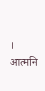।
आत्मनि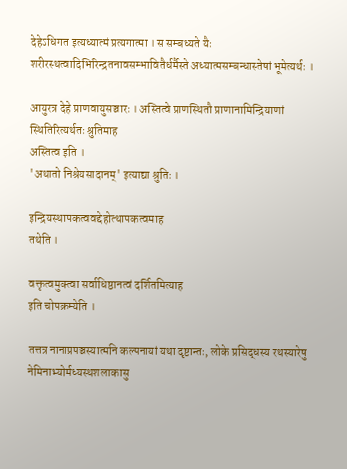देहेऽधिगत इत्यध्यात्मं प्रत्यगात्मा । स सम्बध्यते यैः शरीरस्थत्वादिभिरिन्द्रतनावसम्भावितैर्धर्मैस्ते अध्यात्मसम्बन्धास्तेषां भूमेत्यर्थः ।

आयुरत्र देहे प्राणवायुसञ्चारः । अस्तित्वे प्राणस्थितौ प्राणानामिन्द्रियाणां स्थितिरित्यर्थतः श्रुतिमाह
अस्तित्व इति ।
'अथातो निश्रेयसादानम्' इत्याद्या श्रुतिः ।

इन्द्रियस्थापकत्ववद्देहोत्थापकत्वमाह
तथेति ।

वक्तृत्वमुक्त्वा सर्वाधिष्ठानत्वं दर्शितमित्याह
इति चोपक्रम्येति ।

तत्तत्र नानाप्रपञ्चस्यात्मनि कल्पनायां यथा दृष्टान्तः, लोके प्रसिद्धस्य रथस्यारेषु नेमिनाभ्योर्मध्यस्थशलाकासु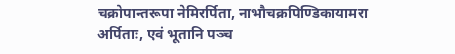चक्रोपान्तरूपा नेमिरर्पिता, नाभौचक्रपिण्डिकायामरा अर्पिताः, एवं भूतानि पञ्च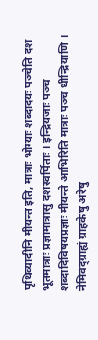पृथिव्यादीनि मीयन्त इति, मात्राः भोग्याः शब्दादयः पञ्चेति दश भूतमात्राः प्रज्ञामात्रासु दशस्वर्पिताः । इन्द्रियजाः पञ्च शब्दादिविषयप्रज्ञाः मीयन्ते आभिरिति मात्राः पञ्च धीन्द्रियाणि । नेमिवद्ग्राह्यं ग्राहकेषु अरेषु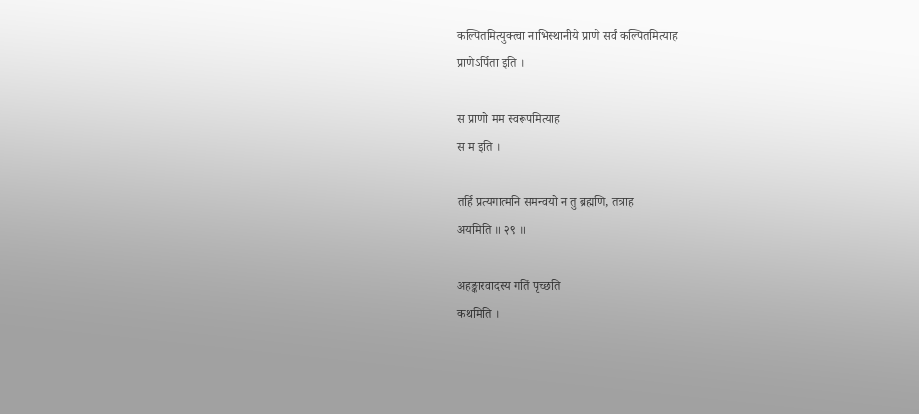कल्पितमित्युक्त्वा नाभिस्थानीये प्राणे सर्वं कल्पितमित्याह
प्राणेऽर्पिता इति ।

स प्राणो मम स्वरूपमित्याह
स म इति ।

तर्हि प्रत्यगात्मनि समन्वयो न तु ब्रह्मणि, तत्राह
अयमिति ॥ २९ ॥

अहङ्कारवादस्य गतिं पृच्छति
कथमिति ।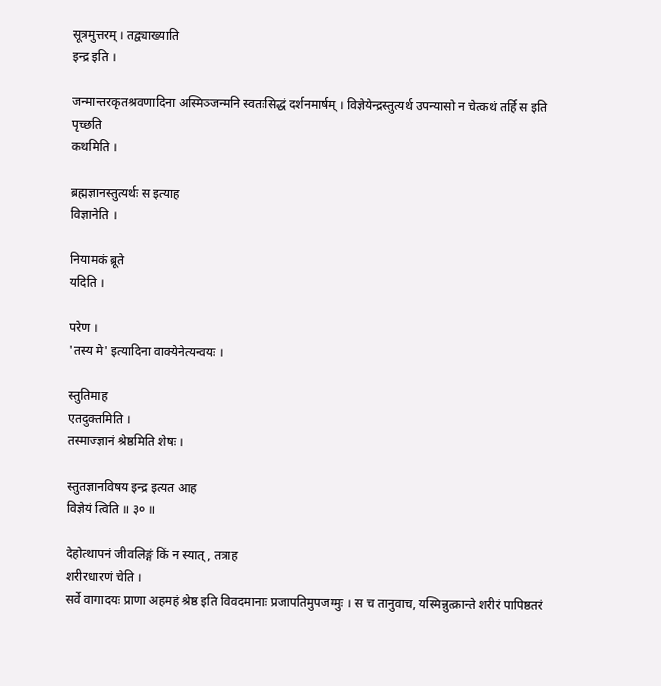सूत्रमुत्तरम् । तद्व्याख्याति
इन्द्र इति ।

जन्मान्तरकृतश्रवणादिना अस्मिञ्जन्मनि स्वतःसिद्धं दर्शनमार्षम् । विज्ञेयेन्द्रस्तुत्यर्थ उपन्यासो न चेत्कथं तर्हि स इति पृच्छति
कथमिति ।

ब्रह्मज्ञानस्तुत्यर्थः स इत्याह
विज्ञानेति ।

नियामकं ब्रूते
यदिति ।

परेण ।
'तस्य मे' इत्यादिना वाक्येनेत्यन्वयः ।

स्तुतिमाह
एतदुक्तमिति ।
तस्माज्ज्ञानं श्रेष्ठमिति शेषः ।

स्तुतज्ञानविषय इन्द्र इत्यत आह
विज्ञेयं त्विति ॥ ३० ॥

देहोत्थापनं जीवलिङ्गं किं न स्यात् , तत्राह
शरीरधारणं चेति ।
सर्वे वागादयः प्राणा अहमहं श्रेष्ठ इति विवदमानाः प्रजापतिमुपजग्मुः । स च तानुवाच, यस्मिन्नुत्क्रान्ते शरीरं पापिष्ठतरं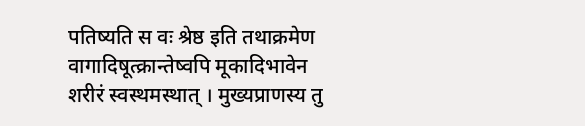पतिष्यति स वः श्रेष्ठ इति तथाक्रमेण वागादिषूत्क्रान्तेष्वपि मूकादिभावेन शरीरं स्वस्थमस्थात् । मुख्यप्राणस्य तु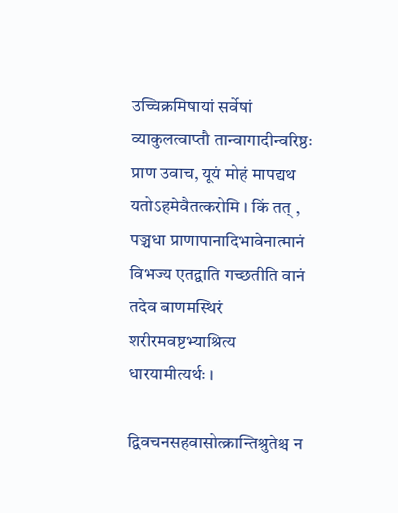उच्चिक्रमिषायां सर्वेषां व्याकुलत्वाप्तौ तान्वागादीन्वरिष्ठः प्राण उवाच, यूयं मोहं मापद्यथ यतोऽहमेवैतत्करोमि । किं तत् , पञ्चधा प्राणापानादिभावेनात्मानं विभज्य एतद्वाति गच्छतीति वानं तदेव बाणमस्थिरं शरीरमवष्टभ्याश्रित्य धारयामीत्यर्थः ।

द्विवचनसहवासोत्क्रान्तिश्रुतेश्च न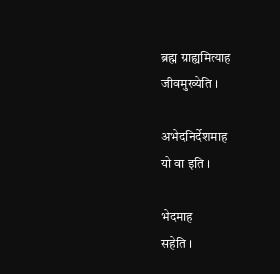ब्रह्म ग्राह्यमित्याह
जीवमुख्येति ।

अभेदनिर्देशमाह
यो वा इति ।

भेदमाह
सहेति ।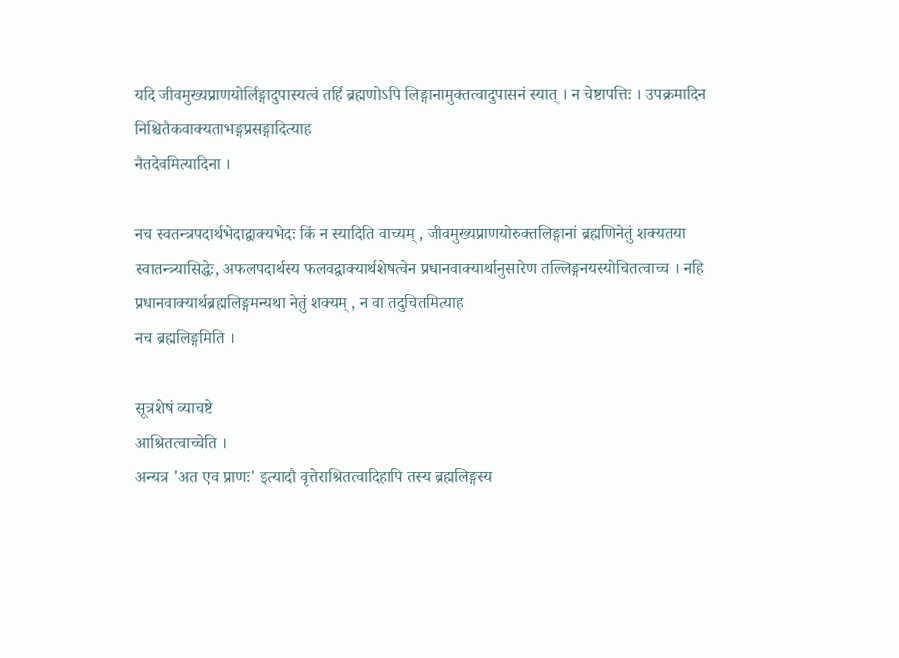यदि जीवमुख्यप्राणयोर्लिङ्गादुपास्यत्वं तर्हि ब्रह्मणोऽपि लिङ्गानामुक्तत्वादुपासनं स्यात् । न चेष्टापत्तिः । उपक्रमादिन निश्चितैकवाक्यताभङ्गप्रसङ्गादित्याह
नैतदेवमित्यादिना ।

नच स्वतन्त्रपदार्थभेदाद्वाक्यभेदः किं न स्यादिति वाच्यम् , जीवमुख्यप्राणयोरुक्तलिङ्गानां ब्रह्मणिनेतुं शक्यतया स्वातन्त्र्यासिद्धेः, अफलपदार्थस्य फलवद्वाक्यार्थशेषत्वेन प्रधानवाक्यार्थानुसारेण तल्लिङ्गनयस्योचितत्वाच्च । नहि प्रधानवाक्यार्थब्रह्मलिङ्गमन्यथा नेतुं शक्यम् , न वा तदुचितमित्याह
नच ब्रह्मलिङ्गमिति ।

सूत्रशेषं व्याचष्टे
आश्रितत्वाच्चेति ।
अन्यत्र 'अत एव प्राणः' इत्यादौ वृत्तेराश्रितत्वादिहापि तस्य ब्रह्मलिङ्गस्य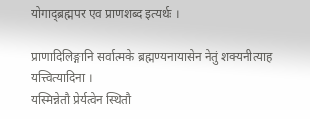योगाद्ब्रह्मपर एव प्राणशब्द इत्यर्थः ।

प्राणादिलिङ्गानि सर्वात्मके ब्रह्मण्यनायासेन नेतुं शक्यनीत्याह
यत्त्वित्यादिना ।
यस्मिन्नेतौ प्रेर्यत्वेन स्थितौ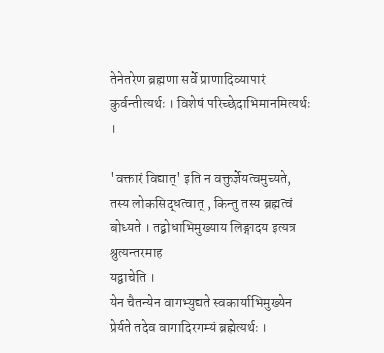तेनेतरेण ब्रह्मणा सर्वे प्राणादिव्यापारं कुर्वन्तीत्यर्थः । विशेषं परिच्छेदाभिमानमित्यर्थः ।

'वक्तारं विद्यात्' इति न वक्तुर्ज्ञेयत्वमुच्यते, तस्य लोकसिद्धत्वात् , किन्तु तस्य ब्रह्मत्वं बोध्यते । तद्बोधाभिमुख्याय लिङ्गादय इत्यत्र श्रुत्यन्तरमाह
यद्वाचेति ।
येन चैतन्येन वागभ्युद्यते स्वकार्याभिमुख्येन प्रेर्यते तदेव वागादिरगम्यं ब्रह्मेत्यर्थः ।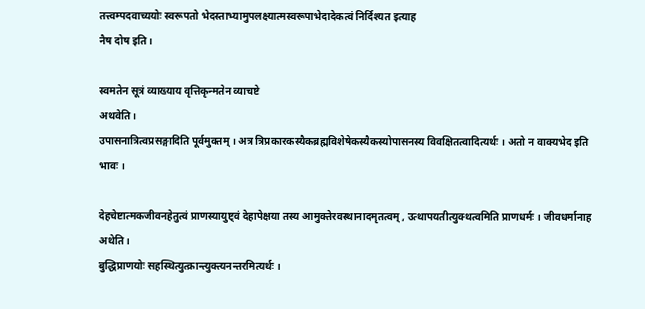तत्त्वम्पदवाच्ययोः स्वरूपतो भेदस्ताभ्यामुपलक्ष्यात्मस्वरूपाभेदादेकत्वं निर्दिश्यत इत्याह
नैष दोष इति ।

स्वमतेन सूत्रं व्याख्याय वृत्तिकृन्मतेन व्याचष्टे
अथवेति ।
उपासनात्रित्वप्रसङ्गादिति पूर्वमुक्तम् । अत्र त्रिप्रकारकस्यैकब्रह्मविशेषेकस्यैकस्योपासनस्य विवक्षितत्वादित्यर्थः । अतो न वाक्यभेद इति भावः ।

देहचेष्टात्मकजीवनहेतुत्वं प्राणस्यायुष्ट्वं देहापेक्षया तस्य आमुक्तेरवस्थानादमृतत्वम् , उत्थापयतीत्युक्थत्वमिति प्राणधर्मः । जीवधर्मानाह
अथेति ।
बुद्धिप्राणयोः सहस्थित्युत्क्रान्त्युक्त्यनन्तरमित्यर्थः ।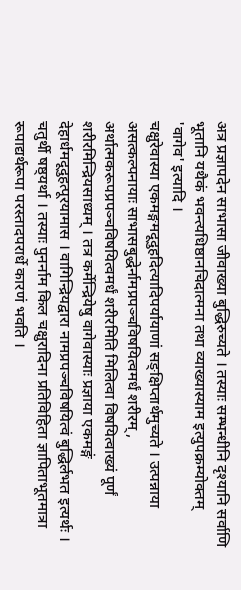अत्र प्रज्ञापदेन साभासा जीवाख्या बुद्धिरुच्यते । तस्याः सम्भन्धीनि दृश्यानि सर्वाणि भूतानि यथैकं भवन्त्यधिष्ठानचिदात्मना तथा व्याख्यास्याम इत्युपक्रम्योक्तम्
'वागेव' इत्यादि ।
चक्षुरेवास्या एकमङ्गमदूदुहदित्यादिपर्यायाणां सङ्क्षिप्तार्थमुच्यते । उत्पन्नाया असत्कल्पनायाः साभासबुद्धेर्नामप्रपञ्चविषयित्वमर्धं शरीरम् , अर्थात्मकरूपप्रपञ्चविषयित्वमर्धं शरीरमिति मिलित्वा विषयित्वाख्यं पूर्णं शरीरमिन्द्रियसाध्यम् । तत्र कर्मेन्द्रियेषु वागेवास्याः प्रज्ञाया एकमङ्गं देहार्धमदूदुहत्पूरयामास । वागिन्द्रियद्वारा नामप्रपञ्चविषयित्वं बुद्धिर्लभत इत्यर्थः । चतुर्थी षष्ठ्यर्था । तस्याः पुनर्नाम किल चक्षुरादिना प्रतिविहिता ज्ञापिताभूतमात्रा रूपाद्यर्थरूपा परस्तादपरार्धे कारणं भवति ।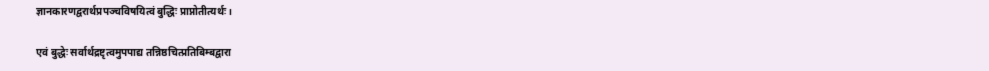ज्ञानकारणद्वरार्थप्रपञ्चविषयित्वं बुद्धिः प्राप्नोतीत्यर्थः ।

एवं बुद्धेः सर्वार्थद्रष्टृत्वमुपपाद्य तन्निष्ठचित्प्रतिबिम्बद्वारा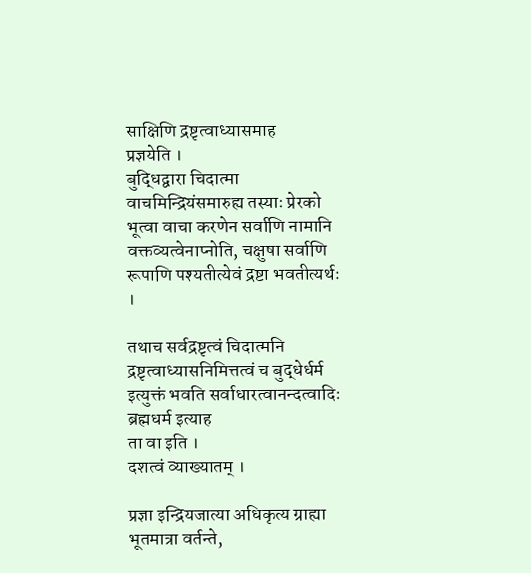साक्षिणि द्रष्टृत्वाध्यासमाह
प्रज्ञयेति ।
बुद्धिद्वारा चिदात्मा वाचमिन्द्रियंसमारुह्य तस्याः प्रेरको भूत्वा वाचा करणेन सर्वाणि नामानि वक्तव्यत्वेनाप्नोति, चक्षुषा सर्वाणि रूपाणि पश्यतीत्येवं द्रष्टा भवतीत्यर्थः ।

तथाच सर्वद्रष्टृत्वं चिदात्मनि द्रष्टृत्वाध्यासनिमित्तत्वं च बुद्धेर्धर्म इत्युक्तं भवति सर्वाधारत्वानन्दत्वादिः ब्रह्मधर्म इत्याह
ता वा इति ।
दशत्वं व्याख्यातम् ।

प्रज्ञा इन्द्रियजात्या अधिकृत्य ग्राह्या भूतमात्रा वर्तन्ते,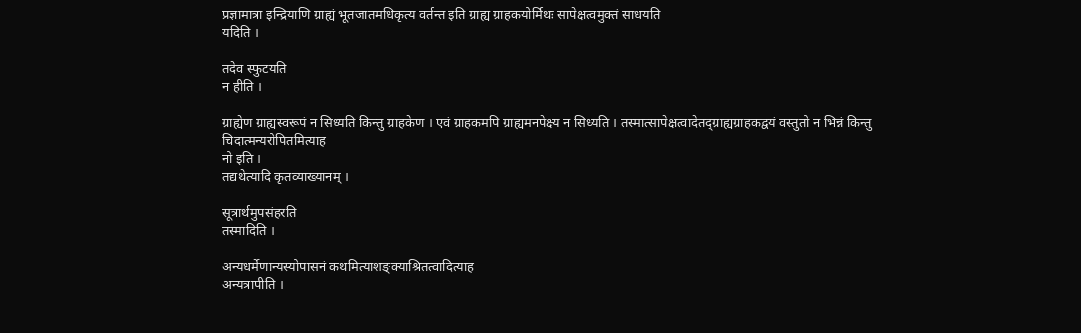प्रज्ञामात्रा इन्द्रियाणि ग्राह्यं भूतजातमधिकृत्य वर्तन्त इति ग्राह्य ग्राहकयोर्मिथः सापेक्षत्वमुक्तं साधयति
यदिति ।

तदेव स्फुटयति
न हीति ।

ग्राह्येण ग्राह्यस्वरूपं न सिध्यति किन्तु ग्राहकेण । एवं ग्राहकमपि ग्राह्यमनपेक्ष्य न सिध्यति । तस्मात्सापेक्षत्वादेतद्ग्राह्यग्राहकद्वयं वस्तुतो न भिन्नं किन्तु चिदात्मन्यरोपितमित्याह
नो इति ।
तद्यथेत्यादि कृतव्याख्यानम् ।

सूत्रार्थमुपसंहरति
तस्मादिति ।

अन्यधर्मेणान्यस्योपासनं कथमित्याशङ्क्याश्रितत्वादित्याह
अन्यत्रापीति ।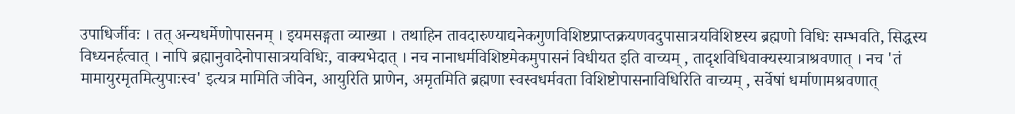उपाधिर्जीवः । तत् अन्यधर्मेणोपासनम् । इयमसङ्गता व्याख्या । तथाहिन तावदारुण्याद्यनेकगुणविशिष्टप्राप्तक्रयणवदुपासात्रयविशिष्टस्य ब्रह्मणो विधिः सम्भवति, सिद्धस्य विध्यनर्हत्वात् । नापि ब्रह्मानुवादेनोपासात्रयविधिः, वाक्यभेदात् । नच नानाधर्मविशिष्टमेकमुपासनं विधीयत इति वाच्यम् , तादृशविधिवाक्यस्यात्राश्रवणात् । नच 'तं मामायुरमृतमित्युपाःस्व' इत्यत्र मामिति जीवेन, आयुरिति प्राणेन, अमृतमिति ब्रह्मणा स्वस्वधर्मवता विशिष्टोपासनाविधिरिति वाच्यम् , सर्वेषां धर्माणामश्रवणात्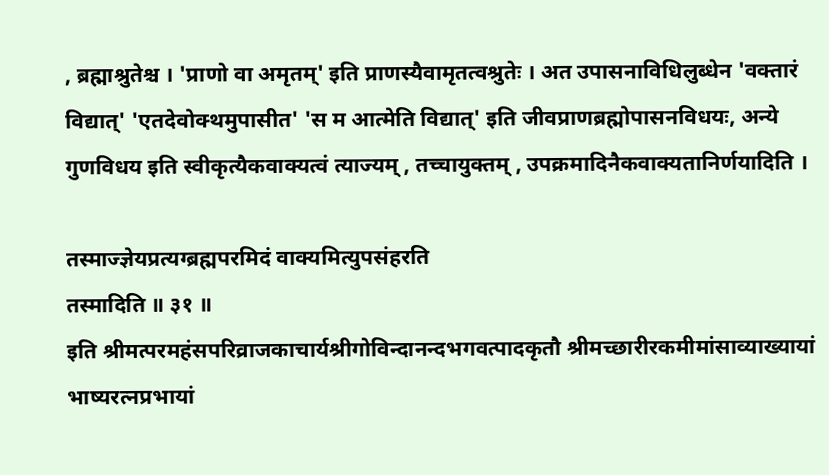, ब्रह्माश्रुतेश्च । 'प्राणो वा अमृतम्' इति प्राणस्यैवामृतत्वश्रुतेः । अत उपासनाविधिलुब्धेन 'वक्तारं विद्यात्' 'एतदेवोक्थमुपासीत' 'स म आत्मेति विद्यात्' इति जीवप्राणब्रह्मोपासनविधयः, अन्ये गुणविधय इति स्वीकृत्यैकवाक्यत्वं त्याज्यम् , तच्चायुक्तम् , उपक्रमादिनैकवाक्यतानिर्णयादिति ।

तस्माज्ज्ञेयप्रत्यग्ब्रह्मपरमिदं वाक्यमित्युपसंहरति
तस्मादिति ॥ ३१ ॥
इति श्रीमत्परमहंसपरिव्राजकाचार्यश्रीगोविन्दानन्दभगवत्पादकृतौ श्रीमच्छारीरकमीमांसाव्याख्यायां भाष्यरत्नप्रभायां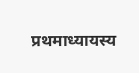प्रथमाध्यायस्य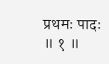प्रथमः पादः ॥ १ ॥